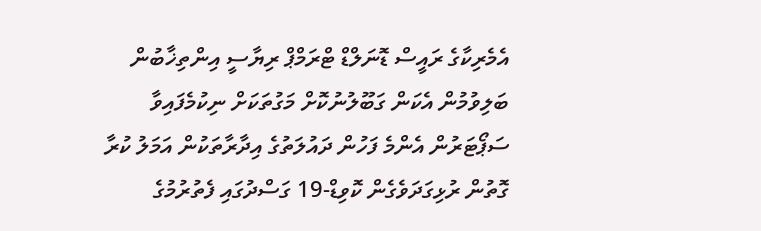އެމެރިކާގެ ރައީސް ޑޮނަލްޑް ޓްރަމްޕް ރިޔާސީ އިންތިޚާބުން ބަލިވުމުން އެކަން ގަބޫލުނުކޮށް މަގުތަކަށް ނިކުމެފައިވާ ސަޕޯޓަރުން އެންމެ ފަހުން ދައުލަތުގެ އިދާރާތަކުން އަމަލު ކުރާ ގޮތުން ރުޅިގަދަވެގެން ކޮވިޑް-19 ގަސްދުގައި ފެތުރުމުގެ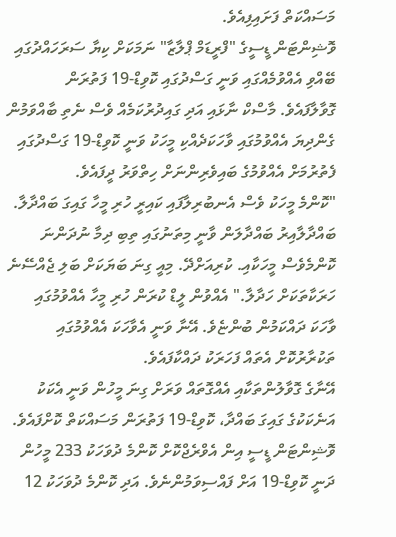މަސައްކަތް ފަށައިފިއެވެ.
ވޮޝިންޓަން ޑީސީގެ "ފްރީޑަމް ޕްލާޒާ" ނަމަކަށް ކިޔާ ސަރަހައްދުގައި ބޭއްވި އެއްވުމެއްގައި ވަނީ ގަސްދުގައި ކޮވިޑް-19 ފަތުރަން ގޮވާލާފައެވެ. މާސްކް ނާޅައި އަދި ގައިދުރުކަމެއް ވެސް ނެތި ބާއްވަމުން ގެންދިޔަ އެއްވުމުގައި ވާހަކަދެއްކި މީހަކު ވަނީ ކޮވިޑް-19 ގަސްދުގައި ފެތުރުމަށް އެއްވުމުގެ ބައިވެރިންނަށް ހިތްވަރު ދީފައެވެ.
"ކޮންމެ މީހަކު ވެސް އެނބުރިލާފައި ކައިރީ ހުރި މީހާ ގައިގަ ބައްދާލާ. ބައްދާލާއިރު ބައްދާލަން ވާނީ މިތަނުގައި ތިބި ދިމާ ނުދަންނަ ކޮންމެވެސް މީހަކާއި. ކުރިއަށްދޭ. މިއީ ގިނަ ބަޔަކަށް ބަލި ޖެއްސޭނެ ހަރަކާތަކަށް ހަދާލާ." އެއްވުން ލީޑް ކުރަން ހުރި މީހާ އެއްވުމުގައި ވާހަކަ ދައްކަމުން ބުންޏެވެ. އޭނާ ވަނީ އެވާހަކަ އެއްވުމުގައި ތަކުރާރުކޮށް އެތައް ފަހަރަކު ދައްކާފައެވެ.
އޭނާގެ ގޮވާލުންތަކާއި އެއްގޮތައް ވަރަށް ގިނަ މީހުން ވަނީ އެކަކު އަނެކަކުގެ ގައިގަ ބައްދާ، ކޮވިޑް-19 ފަތުރަން މަސައްކަތް ކޮށްފައެވެ.
ވޮޝިންޓަން ޑީސީ އިން އެވްރެޖްކޮށް ކޮންމެ ދުވަހަކު 233 މީހުން ދަނީ ކޮވިޑް-19 އަށް ފައްސިވަމުންނެވެ. އަދި ކޮންމެ ދުވަހަކު 12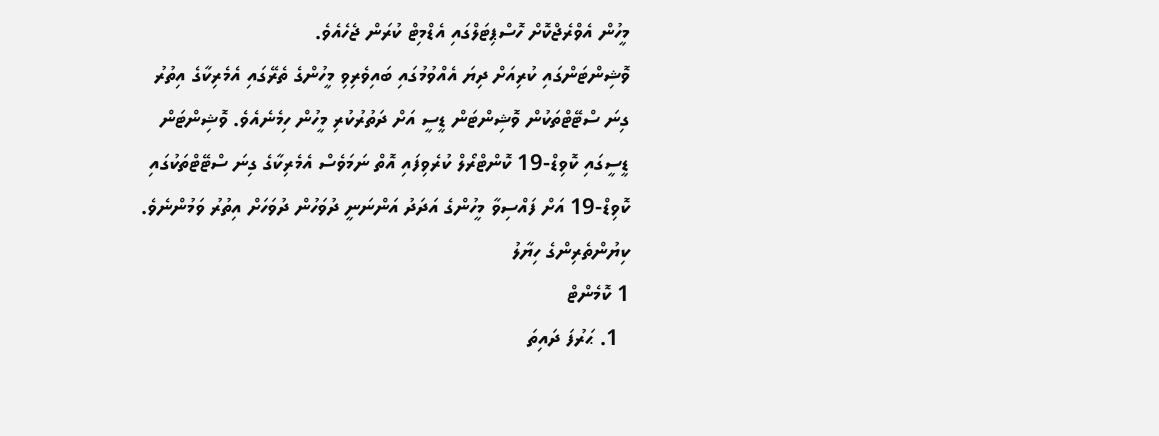މީހުން އެވްރެޖްކޮށް ހޮސްޕިޓަލްގައި އެޑްމިޓް ކުރަން ޖެހެއެވެ.
ވޮޝިންޓަންގައި ކުރިއަށް ދިޔަ އެއްވުމުގައި ބައިވެރިވި މީހުންގެ ތެރޭގައި އެމެރިކާގެ އިތުރު ގިނަ ސްޓޭޓްތަކުން ވޮޝިންޓަން ޑީސީ އަށް ދަތުރުކުރި މީހުން ހިމެނެއެވެ. ވޮޝިންޓަން ޑީސީގައި ކޮވިޑް-19 ކޮންޓްރޯލް ކުރެވިފައި އޮތް ނަމަވެސް އެމެރިކާގެ ގިނަ ސްޓޭޓްތަކުގައި ކޮވިޑް-19 އަށް ފައްސިވާ މީހުންގެ އަދަދު އަންނަނީ ދުވަހުން ދުވަހަށް އިތުރު ވަމުންނެވެ.
ކިޔުންތެރިންގެ ހިޔާލު
1 ކޮމެންޓް
  1. ޙަރުފަ ދައިތަ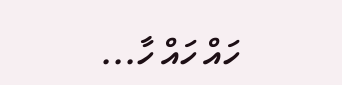ހައް ހައް ހާ...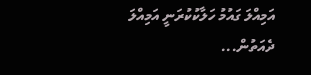އަމިއްލަ ގައުމު ހަލާކުކުރަނީ އަމިއްލަ ދެއަތުން...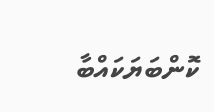ކޮންބަޔަކައްބާ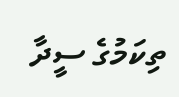ތިކަމުގެ ސީދާ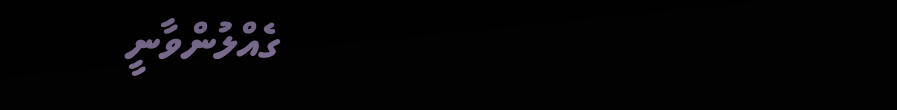ގެއްލުންވާނީ